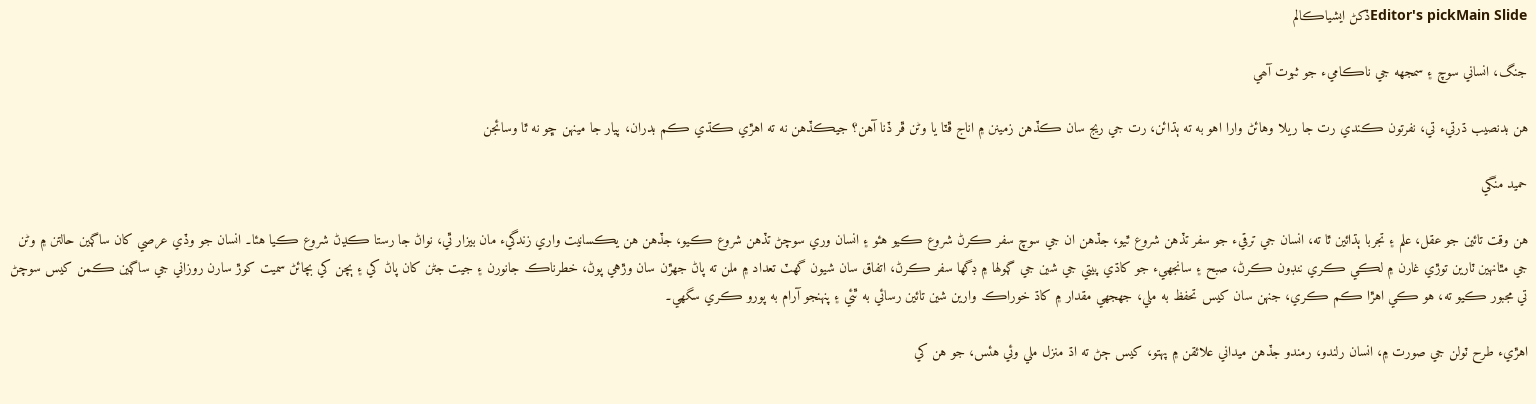Editor's pickMain Slideڏکڻ ايشياڪالم

جنگ، انساني سوچ ۽ سمجهه جي ناڪاميء جو ثبوت آھي

هن بدنصيب ڌرتيء تي، نفرتون ڪندي رت جا ريلا وهائڻ وارا اهو به ته ٻڌائن، رت جي ريج سان ڪڏهن زمينن ۾ اناج ڦٽا يا وڻن ڦر ڏنا آهن؟ جيڪڏهن نه ته اهڙي ڪڌي ڪم بدران، پيار جا مينهن ڇو نه ٿا وسائجن

حميد منگي

هن وقت تائين جو عقل، علم ۽ تجربا ٻڌائين ٿا ته، انسان جي ترقيء جو سفر تڏهن شروع ٿيو، جڏهن ان جي سوچ سفر ڪرڻ شروع ڪيو هئو ۽ انسان وري سوچڻ تڏهن شروع ڪيو، جڏهن هن يڪسانيت واري زندگيء مان بيزار ٿي، نواڻ جا رستا ڪڍڻ شروع ڪيا هئا۔ انسان جو وڏي عرصي کان ساڳين حالتن ۾ وڻن جي مٿانهين ٽارين توڙي غارن ۾ لڪي ڪري ننڊون ڪرڻ، صبح ۽ سانجهيء جو کاڌي پيتي جي شين جي ڳولها ۾ ڊگها سفر ڪرڻ، اتفاق سان شيون گهٽ تعداد ۾ ملن ته پاڻ جهڙن سان وڙهي پوڻ، خطرناڪ جانورن ۽ جيت جڻن کان پاڻ کي ۽ ٻچن کي بچائڻ سميت کوڙ سارن روزاني جي ساڳين ڪمن کيس سوچڻ تي مجبور ڪيو ته، هو ڪي اهڙا ڪم ڪري، جنهن سان کيس تحفظ به ملي، جهجهي مقدار ۾ کاڌ خوراڪ وارين شين تائين رسائي به ٿئي ۽ پنهنجو آرام به پورو ڪري سگهي۔

اهڙيء طرح ٽولن جي صورت ۾، انسان رلندو، رمندو جڏهن ميداني علائقن ۾ پهتو، کيس ڄڻ ته اڌ منزل ملي وئي هئس، جو هن کي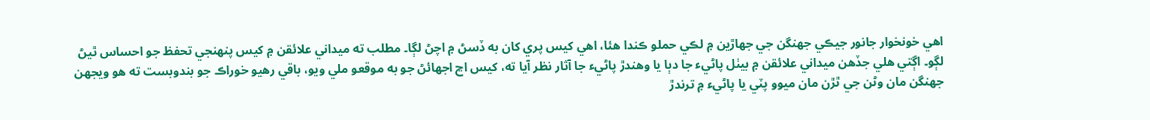اهي خونخوار جانور جيڪي جهنگن جي جهاڙين ۾ لڪي حملو ڪندا هئا، اهي کيس پري کان به ڏسڻ ۾ اچڻ لڳا۔ مطلب ته ميداني علائقن ۾ کيس پنهنجي تحفظ جو احساس ٿيڻ لڳو۔ اڳتي هلي جڏهن ميداني علائقن ۾ بيٺل پاڻيء جا دٻا يا وهندڙ پاڻيء جا آثار نظر آيا ته، کيس اڃ اجهائڻ جو به موقعو ملي ويو، باقي رهيو خوراڪ جو بندوبست ته هو ويجهن جهنگن مان وڻن جي ٿڙن مان ميوو پٽي يا پاڻيء ۾ ترندڙ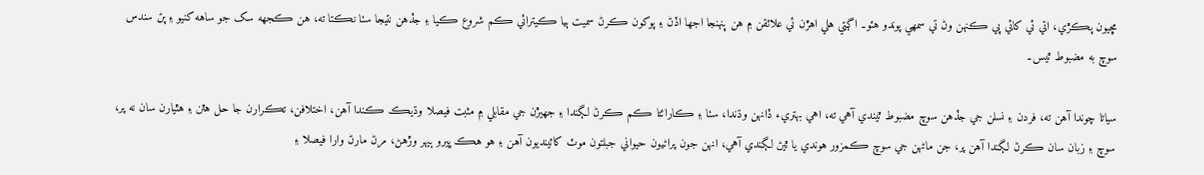مڇيون پڪڙي، اتي ئي کائي پي ڪنهن وڻ تي سمهي پوندو هئو۔ اڳتي هلي اهڙن ئي علائقن ۾ هن پنهنجا اجها اڏڻ ۽ پوکون ڪرڻ سميت ٻيا ڪيترائي ڪم شروع ڪيا ۽ جڏهن نتيجا سٺا نڪتا ته، هن ڪجهه سک جو ساهه کنيو ۽ پڻ سندس سوچ به مضبوط ٿيس۔

سياڻا چوندا آهن ته، فردن ۽ نسلن جي جڏهن سوچ مضبوط ٿيندي آهي ته، اهي بهتريء ڏانهن وڌندا، سٺا ۽ ڪارائتا ڪم ڪرڻ لڳندا ۽ جهيڙن جي مقابلي ۾ مثبت فيصلا وڌيڪ ڪندا آهن، اختلافن، تڪرارن جا حل هٿن ۽ هٿيارن سان نه پر، سوچ ۽ زبان سان ڪرڻ لڳندا آهن پر، جن ماڻهن جي سوچ ڪمزور هوندي يا ٿيڻ لڳندي آهي، انهن جون پراڻيون حيواني جبلتون موٽ کائينديون آهن ۽ هو هڪ ڀيرو ٻيهر وڙهڻ، مرڻ مارڻ وارا فيصلا ۽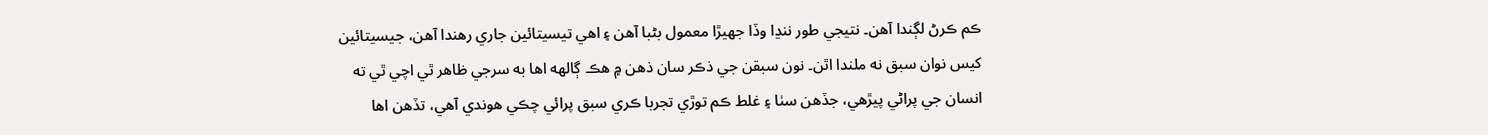ڪم ڪرڻ لڳندا آهن۔ نتيجي طور ننڍا وڏا جهيڙا معمول بڻبا آهن ۽ اهي تيسيتائين جاري رهندا آهن، جيسيتائين کيس نوان سبق نه ملندا اٿن۔ نون سبقن جي ذڪر سان ذهن ۾ هڪ ڳالهه اها به سرجي ظاهر ٿي اچي ٿي ته انسان جي پراڻي پيڙهي، جڏهن سٺا ۽ غلط ڪم توڙي تجربا ڪري سبق پرائي چڪي هوندي آهي، تڏهن اها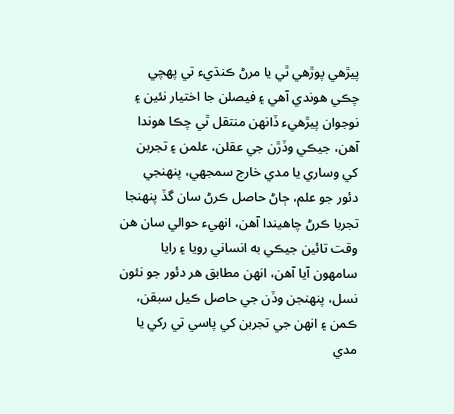پيڙهي پوڙهي ٿي يا مرڻ ڪنڌيء تي پهچي چڪي هوندي آهي ۽ فيصلن جا اختيار نئين ۽ نوجوان پيڙهيء ڏانهن منتقل ٿي چڪا هوندا آهن، جيڪي وڏڙن جي عقلن، علمن ۽ تجربن کي وساري يا مدي خارج سمجهي، پنهنجي دئور جو علم، ڄاڻ حاصل ڪرڻ سان گڏ پنهنجا تجربا ڪرڻ چاهيندا آهن، انهيء حوالي سان هن وقت تائين جيڪي به انساني رويا ۽ رايا سامهون آيا آهن، انهن مطابق هر دئور جو نئون نسل، پنهنجن وڏن جي حاصل ڪيل سبقن، ڪمن ۽ انهن جي تجربن کي پاسي تي رکي يا مدي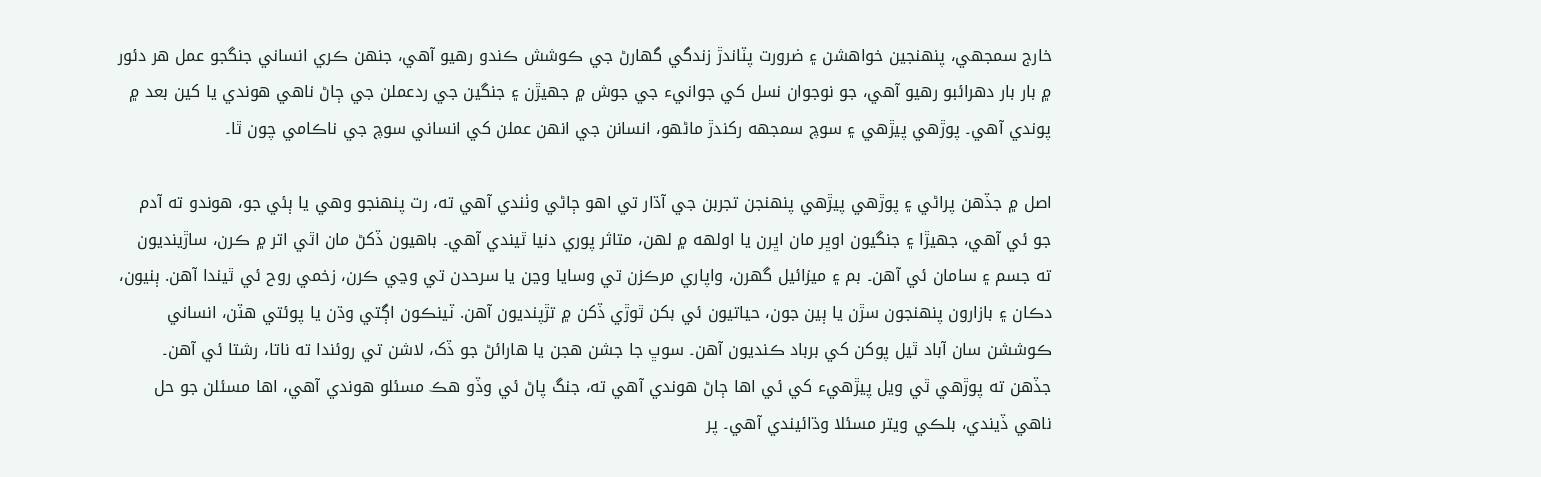خارج سمجهي، پنهنجين خواهشن ۽ ضرورت پٽاندڙ زندگي گهارڻ جي ڪوشش ڪندو رهيو آهي، جنهن ڪري انساني جنگجو عمل هر دئور ۾ بار بار دهرائبو رهيو آهي، جو نوجوان نسل کي جوانيء جي جوش ۾ جهيڙن ۽ جنگين جي ردعملن جي ڄاڻ ناهي هوندي يا کين بعد ۾ پوندي آهي۔ پوڙهي پيڙهي ۽ سوچ سمجهه رکندڙ ماڻهو، انسانن جي انهن عملن کي انساني سوچ جي ناڪامي چون ٿا۔

اصل ۾ جڏهن پراڻي ۽ پوڙهي پيڙهي پنهنجن تجربن جي آڌار تي اهو ڄاڻي وٺندي آهي ته، رت پنهنجو وهي يا ٻئي جو، هوندو ته آدم جو ئي آهي، جهيڙا ۽ جنگيون اوڀر مان اڀرن يا اولھه ۾ لهن، متاثر پوري دنيا ٿيندي آهي۔ باهيون ڏکڻ مان اٿي اتر ۾ ڪرن، ساڙينديون ته جسم ۽ سامان ئي آهن۔ بم ۽ ميزائيل گهرن، واپاري مرڪزن تي وسايا وڃن يا سرحدن تي وڃي ڪرن، زخمي روح ئي ٿيندا آهن. ٻنيون، دڪان ۽ بازارون پنهنجون سڙن يا ٻين جون، حياتيون ئي بکن ٿوڙي ڏکن ۾ تڙپنديون آهن. ٽينڪون اڳتي وڌن يا پوئتي هٽن، انساني ڪوششن سان آباد ٿيل پوکن کي برباد ڪنديون آهن۔ سوڀ جا جشن هجن يا هارائڻ جو ڏک، لاشن تي روئندا ته ناتا، رشتا ئي آهن۔ جڏهن ته پوڙهي ٿي ويل پيڙهيء کي ئي اها ڄاڻ هوندي آهي ته، جنگ پاڻ ئي وڏو هڪ مسئلو هوندي آهي، اها مسئلن جو حل ناهي ڏيندي، بلڪي ويتر مسئلا وڌائيندي آهي۔ پر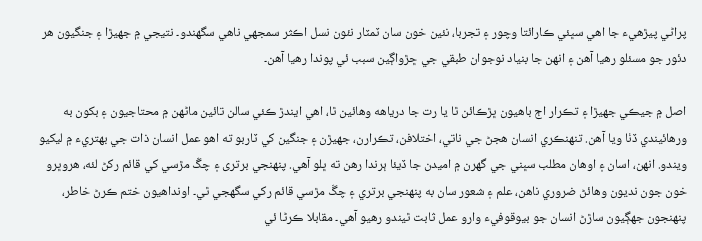پراڻي پيڙهيء جا اهي سڀئي ڪارائتا وچور ۽ تجربا، نئين خون سان ٽمٽار نئون نسل اڪثر سمجهي ناهي سگهندو۔ نتيجي ۾ جهيڙا ۽ جنگيون هر دئور جو مسئلو رهيا آهن ۽ انهن جا بنياد نوجوان طبقي جي ڇڙواڳين سبب ئي پوندا رهيا آهن۔

اصل ۾ جيڪي جهيڙا ۽ تڪرار اڄ باهيون ڀڙڪائن ٿا يا رت جا درياهه وهائين ٿا، اهي ايندڙ ڪئي سالن تائين ماڻهن ۾ محتاجيون ۽ بکون به ورهائيندي ڏٺا ويا آهن. تنهنڪري انسان هجڻ جي ناتي، اختلافن، تڪرارن، جهيڙن ۽ جنگين کي ٽاربو ته اهو عمل انسان ذات جي بهتريء ۾ ليکيو ويندو. انهن، اسان ۽ اوهان مطلب سڀني جي گهرن ۾ اميدن جا ڏيئا ٻرندا رهن ته ڀلو آهي. پنهنجي برتری ۽ چڱ مڙسي کي قائم رکڻ لئه، هروڀرو خون جون نديون وهائڻ ضروري ناهن، علم ۽ شعور سان به پنهنجي برتري ۽ چڱ مڙسي قائم رکي سگهجي ٿي۔ اونداهيون ختم ڪرڻ خاطر، پنهنجون جهڳيون ساڙڻ انسان جو بيوقوفيء وارو عمل ثابت ٿيندو رهيو آهي۔ مقابلا ڪرڻا ئي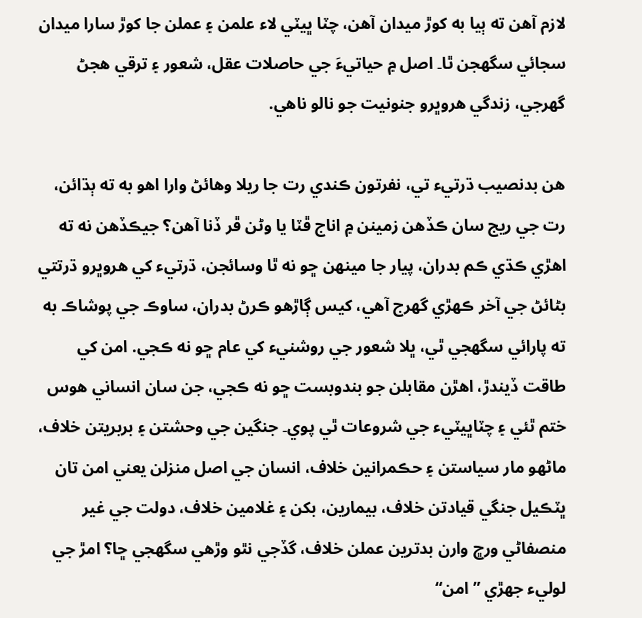لازم آهن ته ٻيا به کوڙ ميدان آهن، چٽا ڀيٽي لاء علمن ۽ عملن جا کوڙ سارا ميدان سجائي سگهجن ٿا۔ اصل ۾ حياتيءَ جي حاصلات عقل، شعور ۽ ترقي هجڻ گهرجي، زندگي هروڀرو جنونيت جو نالو ناهي.

هن بدنصيب ڌرتيء تي، نفرتون ڪندي رت جا ريلا وهائڻ وارا اهو به ته ٻڌائن، رت جي ريج سان ڪڏهن زمينن ۾ اناج ڦٽا يا وڻن ڦر ڏنا آهن؟ جيڪڏهن نه ته اهڙي ڪڌي ڪم بدران، پيار جا مينهن ڇو نه ٿا وسائجن، ڌرتيء کي هروڀرو ڌرتتي بڻائڻ جي آخر ڪهڙي گهرج آهي، کيس ڳاڙهو ڪرڻ بدران، ساوڪ جي پوشاڪ به ته پارائي سگهجي ٿي، ڀلا شعور جي روشنيء کي عام ڇو نه ڪجي. امن کي طاقت ڏيندڙ، اهڙن مقابلن جو بندوبست ڇو نه ڪجي، جن سان انساني هوس ختم ٿئي ۽ چٽاڀيٽيء جي شروعات ٿي پوي۔ جنگين جي وحشتن ۽ بربريتن خلاف، ماڻهو مار سياستن ۽ حڪمرانين خلاف، انسان جي اصل منزلن يعني امن تان ڀٽڪيل جنگي قيادتن خلاف، بيمارين، بکن ۽ غلامين خلاف، دولت جي غير منصفاڻي ورڇ وارن بدترين عملن خلاف، گڏجي نٿو وڙهي سگهجي ڇا؟ امڙ جي لوليء جهڙي ”امن“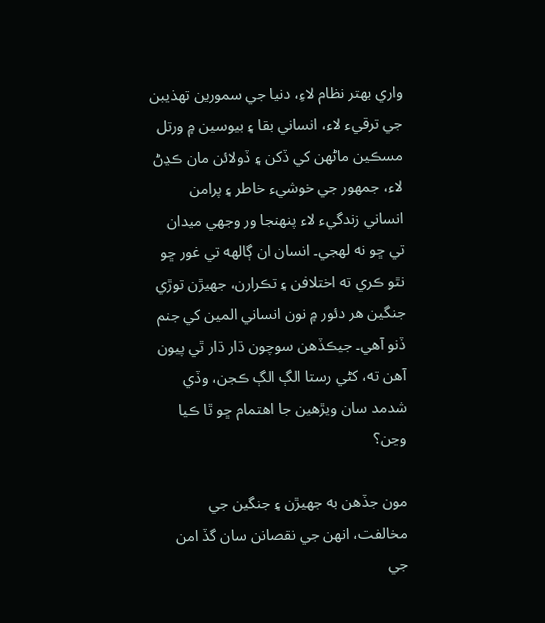واري بهتر نظام لاءِ، دنيا جي سمورين تهذيبن جي ترقيء لاء، انساني بقا ۽ بيوسين ۾ ورتل مسڪين ماڻهن کي ڏکن ۽ ڏولائن مان ڪڍڻ لاء، جمهور جي خوشيء خاطر ۽ پرامن انساني زندگيء لاء پنهنجا ور وجهي ميدان تي ڇو نه لهجي۔ انسان ان ڳالهه تي غور ڇو نٿو ڪري ته اختلافن ۽ تڪرارن، جهيڙن توڙي جنگين هر دئور ۾ نون انساني المين کي جنم ڏنو آهي۔ جيڪڏهن سوچون ڌار ڌار ٿي پيون آهن ته، کڻي رستا الڳ الڳ ڪجن، وڏي شدمد سان ويڙهين جا اهتمام ڇو ٿا ڪيا وڃن؟

مون جڏهن به جهيڙن ۽ جنگين جي مخالفت، انهن جي نقصانن سان گڏ امن جي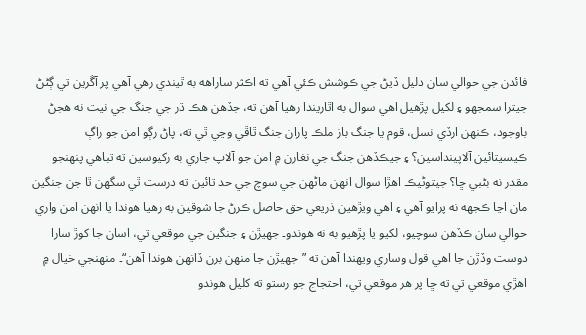فائدن جي حوالي سان دليل ڏيڻ جي ڪوشش ڪئي آهي ته اڪثر ساراهه به ٿيندي رهي آهي پر آڱرين تي ڳڻڻ جيترا سمجهو ۽ لکيل پڙهيل اهي سوال به اٿاريندا رهيا آهن ته، جڏهن هڪ ڌر جي جنگ جي نيت نه هجڻ باوجود، ڪنهن ارڏي نسل، قوم يا جنگ باز ملڪ پاران جنگ ٿاڦي وڃي ٿي ته، پاڻ رڳو امن جو راڳ ڪيسيتائين آلاپينداسين؟ ۽ جيڪڏهن جنگ جي نغارن ۾ امن جو آلاپ جاري به رکيوسين ته تباهي پنهنجو مقدر نه بڻبي ڇا؟ جيتوڻيڪ اهڙا سوال انهن ماڻهن جي سوچ جي حد تائين ته درست ٿي سگهن ٿا جن جنگين مان اڃا ڪجهه نه پرايو آهي ۽ اهي ويڙهين ذريعي حق حاصل ڪرڻ جا شوقين به رهيا هوندا يا انهن امن واري حوالي سان ڪڏهن سوچيو، لکيو يا پڙهيو به نه هوندو۔ جهيڙن ۽ جنگين جي موقعي تي، اسان جا کوڙ سارا دوست وڏڙن جا اهي قول وساري ويهندا آهن ته ”جهيڙن جا منهن برن ڏانهن هوندا آهن“۔ منهنجي خيال ۾ اهڙي موقعي تي ته ڇا پر هر موقعي تي، احتجاج جو رستو ته کليل هوندو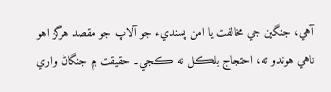آهي، جنگين جي مخالفت يا امن پسنديء جو آلاپ جو مقصد هرگز اهو ناهي هوندو ته، احتجاج بلڪل نه ڪجي۔ حقيقت ۾ جنگاڻ واري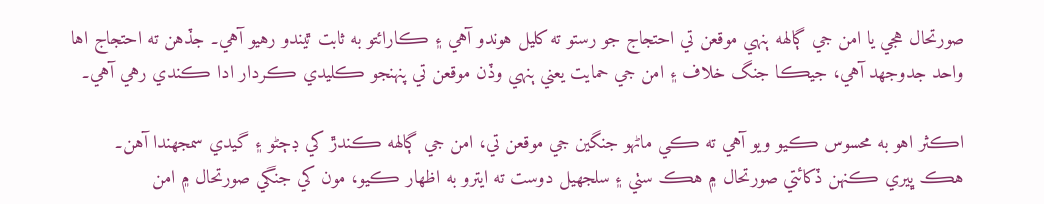صورتحال هجي يا امن جي ڳالهه ٻنهي موقعن تي احتجاج جو رستو ته کليل هوندو آهي ۽ ڪارائتو به ثابت ٿيندو رهيو آهي۔ جڏهن ته احتجاج اها واحد جدوجهد آهي، جيڪا جنگ خلاف ۽ امن جي حمايت يعني ٻنهي وڏن موقعن تي پنهنجو ڪليدي ڪردار ادا ڪندي رهي آهي۔

اڪثر اهو به محسوس ڪيو ويو آهي ته ڪي ماڻهو جنگين جي موقعن تي، امن جي ڳالهه ڪندڙ کي ڊڄڻو ۽ گيدي سمجهندا آهن۔ هڪ ڀيري ڪنهن ڏکائتي صورتحال ۾ هڪ سٺي ۽ سلجهيل دوست ته ايترو به اظهار ڪيو، مون کي جنگي صورتحال ۾ امن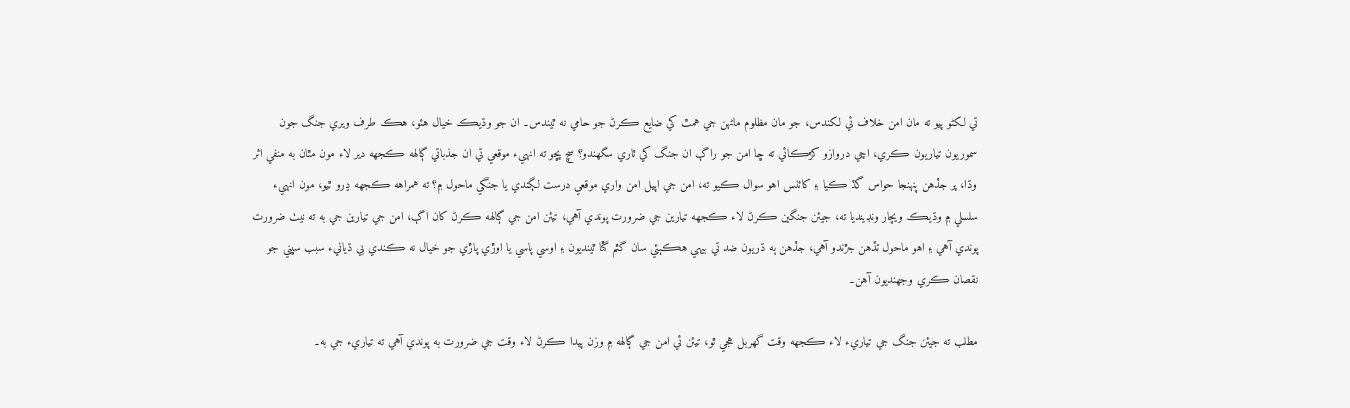تي لکڻو پيو ته مان امن خلاف ئي لکندس، جو مان مظلوم ماڻهن جي همٿ کي ضايع ڪرڻ جو حامي نه ٿيندس۔ ان جو وڌيڪ خيال هئو، هڪ طرف ويري جنگ جون سموريون تياريون ڪري، اچي دروازو کڙڪائي ته ڇا امن جو راڳ ان جنگ کي ٽاري سگهندو؟ سچ پڇو ته انهيء موقعي تي ان جذباتي ڳالهه ڪجهه دير لاء مون مٿان به منفي اثر وڌا، پر جڏهن پنهنجا حواس گڏ ڪيا ۽ کائنس اهو سوال ڪيو ته، امن جي اپيل امن واري موقعي درست لڳندي يا جنگي ماحول ۾؟ ته همراهه ڪجهه ڍرو ٿيو، مون انهيء سلسلي ۾ وڌيڪ ويچار ونڊينديا ته، جيئن جنگين ڪرڻ لاء ڪجهه تيارين جي ضرورت پوندي آهي، تيئن امن جي ڳالهه ڪرڻ کان اڳ، امن جي تيارين جي به ته نيٺ ضرورت پوندي آهي ۽ اهو ماحول تڏهن جڙندو آهي، جڏهن ٻه ڌريون ضد تي بيهي هڪٻئي سان گٿم گٿا ٿينديون ۽ اوسي پاسي يا اوڙي پاڙي جو خيال نه ڪندي بي ڌيانيء سبب سڀني جو نقصان ڪري وجهنديون آهن۔

مطلب ته جيئن جنگ جي تياريء لاء ڪجهه وقت گهربل هجي ٿو، تيئن ئي امن جي ڳالهه ۾ وزن پيدا ڪرڻ لاء وقت جي ضرورت به پوندي آهي ته تياريء جي به۔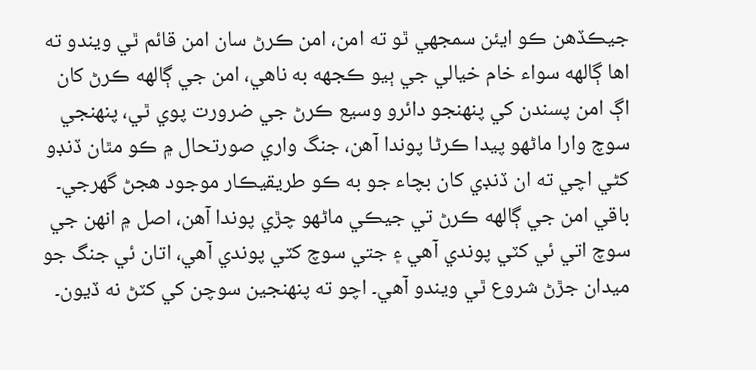جيڪڏهن ڪو ايئن سمجهي ٿو ته امن، امن ڪرڻ سان امن قائم ٿي ويندو ته اها ڳالهه سواء خام خيالي جي ٻيو ڪجهه به ناهي، امن جي ڳالهه ڪرڻ کان اڳ امن پسندن کي پنهنجو دائرو وسيع ڪرڻ جي ضرورت پوي ٿي، پنهنجي سوچ وارا ماڻهو پيدا ڪرڻا پوندا آهن، جنگ واري صورتحال ۾ ڪو مٿان ڏنڊو کڻي اچي ته ان ڏنڊي کان بچاء جو به ڪو طريقيڪار موجود هجڻ گهرجي۔ باقي امن جي ڳالهه ڪرڻ تي جيڪي ماڻهو چڙي پوندا آهن، اصل ۾ انهن جي سوچ اتي ئي کٽي پوندي آهي ۽ جتي سوچ کٽي پوندي آهي، اتان ئي جنگ جو ميدان جڙڻ شروع ٿي ويندو آهي۔ اچو ته پنهنجين سوچن کي کٽڻ نه ڏيون۔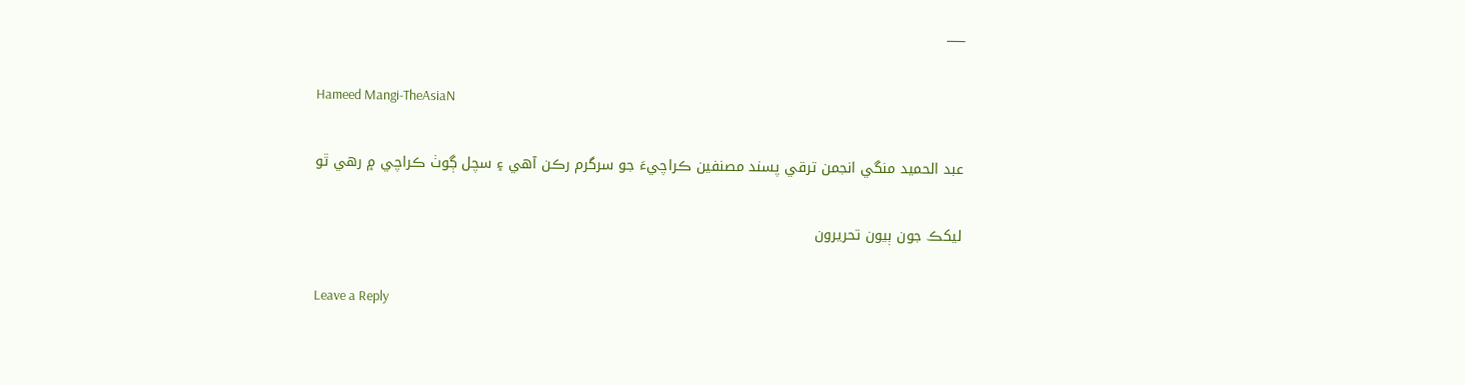___

Hameed Mangi-TheAsiaN

عبد الحميد منگي انجمن ترقي پسند مصنفين ڪراچيءَ جو سرگرم رڪن آهي ۽ سچل ڳوٺ ڪراچي ۾ رھي ٿو

ليکڪ جون ٻيون تحريرون

Leave a Reply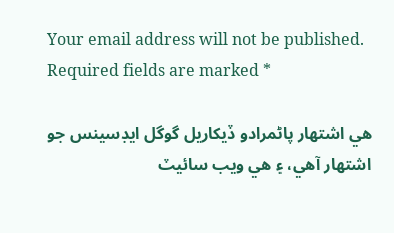Your email address will not be published. Required fields are marked *

هي اشتهار پاڻمرادو ڏيکاريل گوگل ايڊسينس جو اشتهار آهي، ۽ هي ويب سائيٽ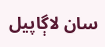سان لاڳاپيل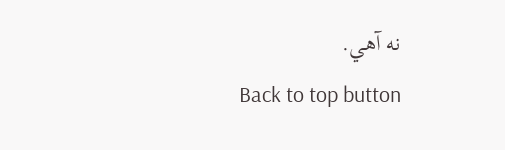نه آهي.
Back to top button